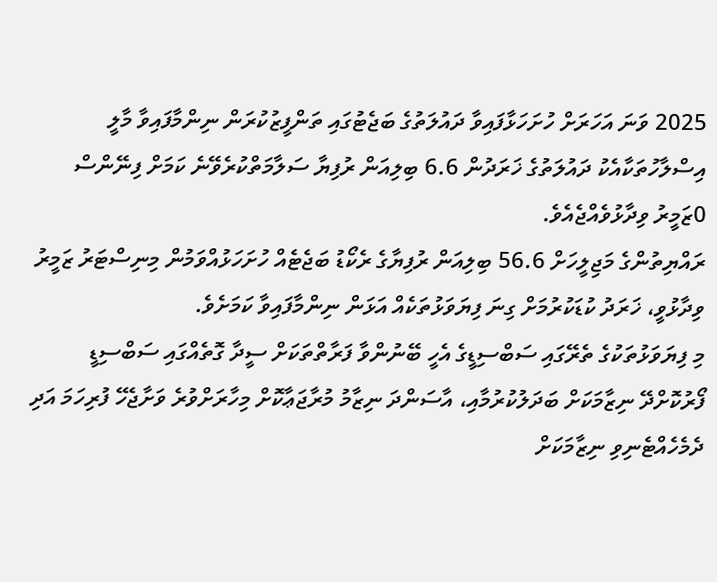2025 ވަނަ އަހަރަށް ހުށަހަޅާފައިވާ ދައުލަތުގެ ބަޖެޓުގައި ތަންފީޒުކުރަން ނިންމާފައިވާ މާލީ އިސްލާހުތަކާއެކު ދައުލަތުގެ ޚަރަދުން 6.6 ބިލިއަން ރުފިޔާ ސަލާމަތްކުރެވޭނެ ކަމަށް ފިނޭންސް 0ޒަމީރު ވިދާޅުވެއްޖެއެވެ.
ރައްޔިތުންގެ މަޖިލީހަށް 56.6 ބިލިއަން ރުފިޔާގެ ރެކޯޑު ބަޖެޓެއް ހުށަހަޅުއްވަމުން މިނިސްޓަރު ޒަމީރު ވިދާޅުވީ، ޚަރަދު ކުޑަކުރުމަށް ގިނަ ފިޔަވަޅުތަކެއް އަޅަން ނިންމާފައިވާ ކަމަށެވެ.
މި ފިޔަވަޅުތަކުގެ ތެރޭގައި ސަބްސިޑީގެ އެހީ ބޭނުންވާ ފަރާތްތަކަށް ސީދާ ގޮތެއްގައި ސަބްސިޑީ ފޯރުކޮށްދޭ ނިޒާމަކަށް ބަދަލުކުރުމާއި، އާސަންދަ ނިޒާމު މުރާޖަޢާކޮށް މިހާރަށްވުރެ ވަށާޖެހޭ ފުރިހަމަ އަދި ދެމެހެއްޓެނިވި ނިޒާމަކަށް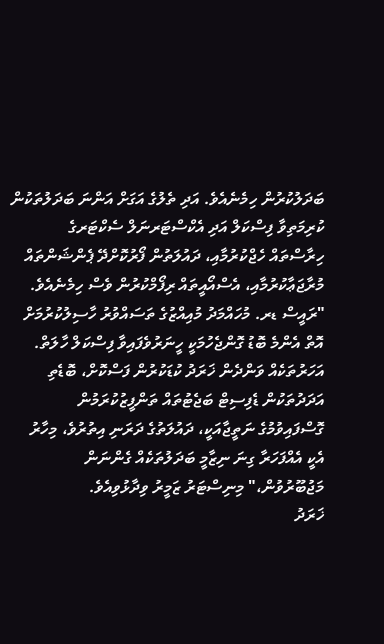ބަދަލުކުރުން ހިމެނެއެވެ. އަދި ތެލުގެ އަގަށް އަންނަ ބަދަލުތަކުން ކުރިމަތިވާ ފިސްކަލް އަދި އެކްސްޓަރނަލް ސެކްޓަރގެ ހިރާސްތައް ހެޖްކުރުމާއި، ދައުލަތުން ފޯރުކޮށްދޭ ޕެންޝަންތައް މުރާޖަޢާކުރުމާއި، އެސްއޯއީތައް ރިފޯމްކުރުން ވެސް ހިމެނެއެވެ.
"ރައީސް ޑރ. މުހައްމަދު މުއިއްޒުގެ ތަސައްވުރު ހާސިލުކުރުމަށް އޮތް އެންމެ ބޮޑު ގޮންޖެހުމަކީ ހީނަރުވެފައިވާ ފިސްކަލް ހާލަތް. އަހަރުތަކެއް ވަންދެން ޚަރަދު ކުޑަކުރުން ފަސްކޮށް، ބޮޑެތި އަދަދުތަކުން ޑެފިސިޓް ބަޖެޓުތައް ތަންފީޒުކުރަމުން ގޮސްފައިވުމުގެ ނަތީޖާއަކީ، ދައުލަތުގެ ދަރަނި އިތުރުވެ، މިހާރު އެކީ އެއްފަހަރާ ގިނަ ނިޒާމީ ބަދަލުތަކެއް ގެންނަން މަޖުބޫރުވުން،" މިނިސްޓަރު ޒަމީރު ވިދާޅުވިއެވެ.
ޚަރަދު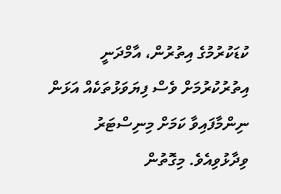ކުޑަކުރުމުގެ އިތުރުން، އާމްދަނީ އިތުރުކުރުމަށް ވެސް ފިޔަވަޅުތަކެއް އަޅަން ނިންމާފައިވާ ކަމަށް މިނިސްޓަރު ވިދާޅުވިއެވެ. މިގޮތުން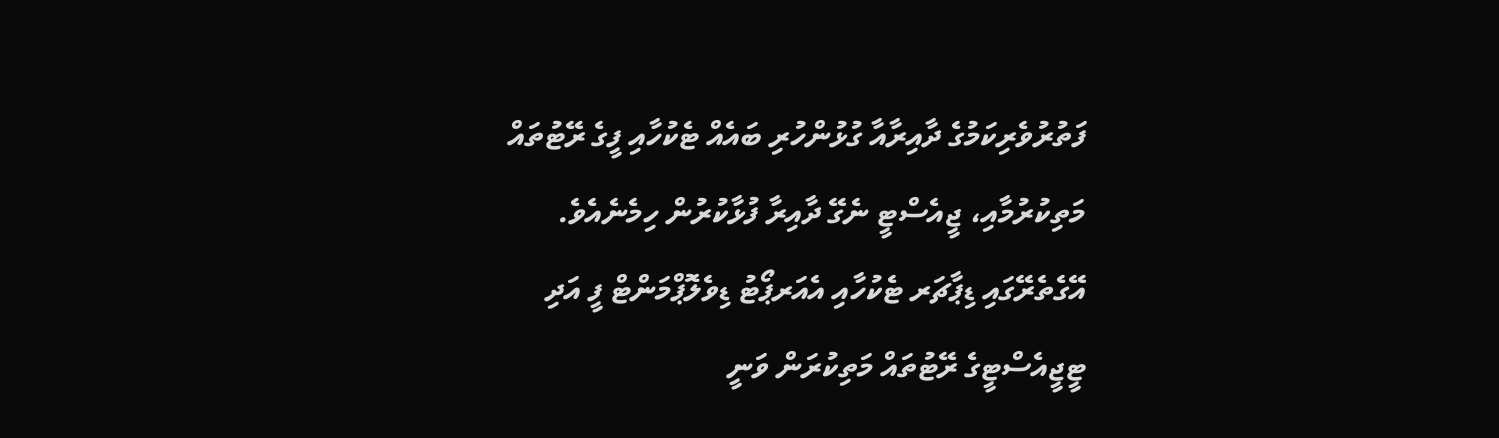ފަތުރުވެރިކަމުގެ ދާއިރާއާ ގުޅުންހުރި ބައެއް ޓެކުހާއި ފީގެ ރޭޓުތައް މަތިކުރުމާއި، ޖީއެސްޓީ ނެގޭ ދާއިރާ ފުޅާކުރުން ހިމެނެއެވެ.
އޭގެތެރޭގައި ޑިޕާޗަރ ޓެކުހާއި އެއަރޕޯޓު ޑިވެލޮޕްމަންޓް ފީ އަދި ޓީޖީއެސްޓީގެ ރޭޓުތައް މަތިކުރަން ވަނީ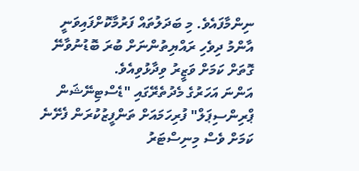ނިންމާފައެވެ. މި ބަދަލުތައް ފަރުމާކޮށްފައިވަނީ އާންމު ދިވެހި ރައްޔިތުންނަށް ބުރަ ބޮޑުނުވާނޭ ގޮތަށް ކަމަށް ވަޒީރު ވިދާޅުވިއެވެ.
އަންނަ އަހަރުގެ މެދުތެރޭގައި "ޑެސްޓިނޭޝަން ޕްރިންސިޕަލް" ފުރިހަމައަށް ތަންފީޒުކުރަން ފެށޭނެ ކަމަށް ވެސް މިނިސްޓަރު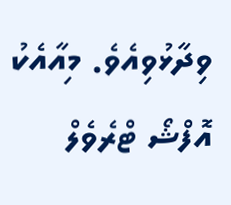ވިދާޅުވިއެވެ. މިއާއެކު އޮފްޝޯ ޓްރެވެލް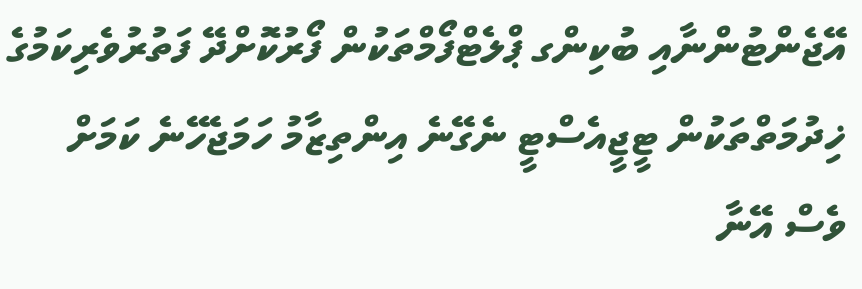އޭޖެންޓުންނާއި ބުކިންގ ޕްލެޓްފޯމްތަކުން ފޯރުކޮށްދޭ ފަތުރުވެރިކަމުގެ ޚިދުމަތްތަކުން ޓީޖީއެސްޓީ ނެގޭނެ އިންތިޒާމު ހަމަޖެހޭނެ ކަމަށް ވެސް އޭނާ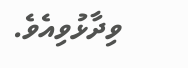ވިދާޅުވިއެވެ.